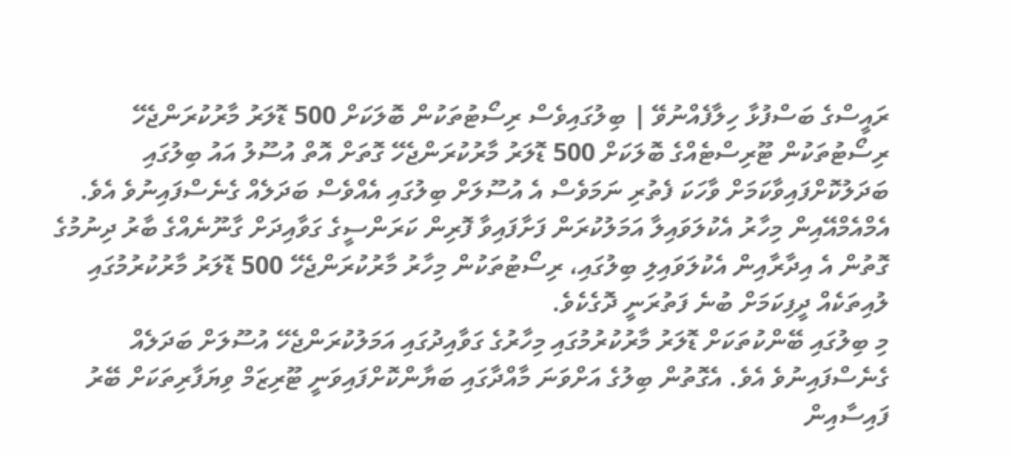ރައީސްގެ ބަސްފުޅާ ހިލާފެއްނުވޭ | ބިލުގައިވެސް ރިސޯޓުތަކުން ބޮލަކަށް 500 ޑޮލަރު މާރުކުރަންޖެހޭ
ރިސޯޓުތަކުން ޓޫރިސްޓެއްގެ ބޮލަކަށް 500 ޑޮލަރު މާރުކުރަންޖެހޭ ގޮތަށް އޮތް އުސޫލު އައު ބިލުގައި ބަދަލުކޮށްފައިވާކަމަށް ވާހަކަ ފެތުރި ނަމަވެސް އެ އުސޫލަށް ބިލުގައި އެއްވެސް ބަދަލެއް ގެނެސްފައިނުވެ އެވެ.
އެމްއެމްއޭއިން މިހާރު އެކުލަވައިލާ އަމަލުކުރަން ފަށާފައިވާ ފޮރިން ކަރަންސީގެ ގަވާއިދަށް ގާނޫނެއްގެ ބާރު ދިނުމުގެ ގޮތުން އެ އިދާރާއިން އެކުލަވައިލި ބިލުގައި، ރިސޯޓުތަކުން މިހާރު މާރުކުރަންޖެހޭ 500 ޑޮލަރު މާރުކުރުމުގައި ލުއިތަކެއް ދީފިކަމަށް ބުނެ ފަތުރަނީ ދޮގެކެވެ.
މި ބިލުގައި ބޭންކުތަކަށް ޑޮލަރު މާރުކުރުމުގައި މިހާރުގެ ގަވާއިދުގައި އަމަލުކުރަންޖެހޭ އުސޫލަށް ބަދަލެއް ގެނެސްފައިނުވެ އެވެ. އެގޮތުން ބިލުގެ އަށްވަނަ މާއްދާގައި ބަޔާންކޮށްފައިވަނީ ޓޫރިޒަމް ވިޔަފާރިތަކަށް ބޭރު ފައިސާއިން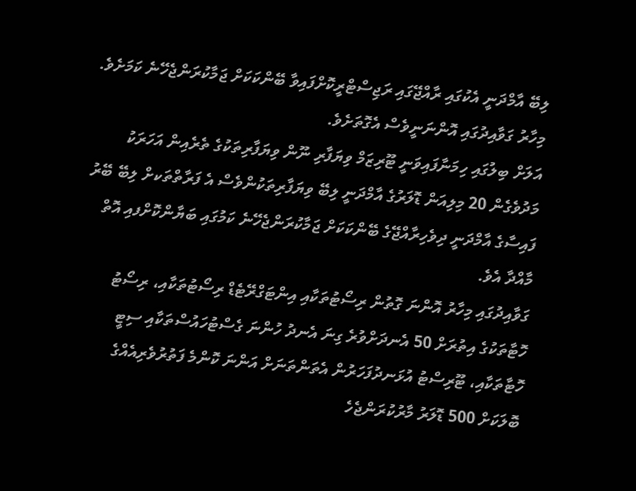ލިބޭ އާމްދަނީ އެކުގައި ރާއްޖޭގައި ރަޖިސްޓްރީކޮށްފައިވާ ބޭންކަކަށް ޖަމާކުރަންޖެހޭނެ ކަމަށެވެ. މިހާރު ގަވާއިދުގައި އޮންނަނީވެސް އެގޮތަށެވެ.
އަލަށް ބިލުގައި ހިމަނާފައިވަނީ ޓޫރިޒަމް ވިޔަފާރި ނޫން ވިޔަފާރިތަކުގެ ތެރެއިން އަހަރަކު މަދުވެގެން 20 މިލިއަން ޑޮލަރުގެ އާމްދަނީ ލިބޭ ވިޔަފާރިތަކުންވެސް އެ ފަރާތްތަކށް ލިބޭ ބޭރު ފައިސާގެ އާމްދަނީ ދިވެހިރާއްޖޭގެ ބޭންކަކަށް ޖަމާކުރަންޖެހޭނެ ކަމުގައި ބަޔާންކޮށްފއި އޮތް މާއްދާ އެވެ.
ގަވާއިދުގައި މިހާރު އޮންނަ ގޮތުން ރިސޯޓުތަކާއި އިންޓަގްރޭޓެޑް ރިސޯޓުތަކާއި، ރިސޯޓު ހޮޓާތަކުގެ އިތުރަށް 50 އެނދަށްވުރެ ގިނަ އެނދު ހުންނަ ގެސްޓުހައުސްތަކާއި ސިޓީ ހޮޓާތަކާއި، ޓޫރިސްޓު އުޅަނދުފަހަރުން އެތަންތަނަށް އަންނަ ކޮންމެ ފަތުރުވެރިއެއްގެ ބޮލަކަށް 500 ޑޮލަރު މާރުކުރަންޖެހެ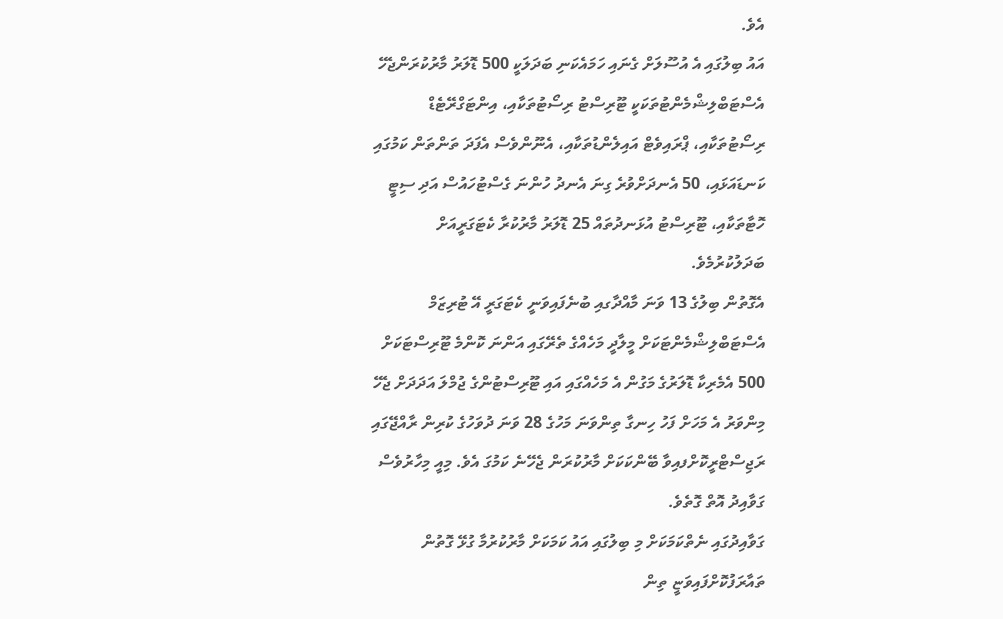އެވެ.
އައު ބިލުގައި އެ އުސޫލަށް ގެނައި ހަމައެކަނި ބަދަލަކީ 500 ޑޮލަރު މާރުކުރަންޖެހޭ އެސްޓަބްލިޝްމެންޓުތަކަކީ ޓޫރިސްޓު ރިސޯޓުތަކާއި، އިންޓަގްރޭޓެޑް ރިސޯޓުތަކާއި، ޕްރައިވެޓް އައިލެންޑުތަކާއި، އެނޫންވެސް އެފަދަ ތަންތަން ކަމުގައި ކަނޑައަޅައި، 50 އެނދަށްވުރެ ގިނަ އެނދު ހުންނަ ގެސްޓުހައުސް އަދި ސިޓީ ހޮޓާތަކާއި، ޓޫރިސްޓު އުޅަނދުތައް 25 ޑޮލަރު މާރުކުރާ ކެޓަގަރީއަށް ބަދަލުކުރުމެވެ.
އެގޮތުން ބިލުގެ 13 ވަނަ މާއްދާގއި ބުނެފައިވަނީ ކެޓަގަރީ އޭ ޓުރިޒަމް އެސްޓަބްލިޝްމެންޓަކަށް މީލާދީ މަހެއްގެ ތެރޭގައި އަންނަ ކޮންމެ ޓޫރިސްޓަކަށް 500 އެމެރިކާ ޑޮލަރުގެ މަގުން އެ މަހެއްގައި އައި ޓޫރިސްޓުންގެ ޖުމްލަ އަދަދަށް ޖެހޭ މިންވަރު އެ މަހަށް ފަހު ހިނގާ ތިންވަނަ މަހުގެ 28 ވަނަ ދުވަހުގެ ކުރިން ރާއްޖޭގައި ރަޖިސްޓްރީކޮށްފއިވާ ބޭންކަކަށް މާރުކުރަން ޖެހޭނެ ކަމުގަ އެވެ. މިއީ މިހާރުވެސް ގަވާއިދު އޮތް ގޮތެވެ.
ގަވާއިދުގައި ނެތްކަމަކަށް މި ބިލުގައި އައު ކަމަކަށް މާރުކުރުމާ ގުޅޭ ގޮތުން ތައާރަފުކޮށްފައިވަޏީ ތިން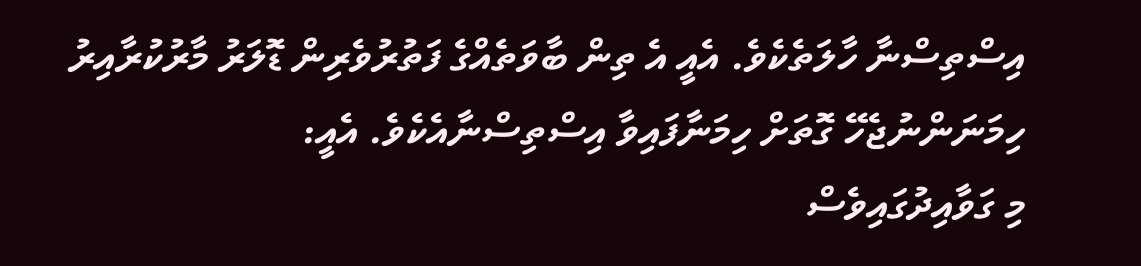އިސްތިސްނާ ހާލަތެކެވެ. އެއީ އެ ތިން ބާވަތެއްގެ ފަތުރުވެރިން ޑޮލަރު މާރުކުރާއިރު ހިމަނަންނުޖެހޭ ގޮތަށް ހިމަނާފައިވާ އިސްތިސްނާއެކެވެ. އެއީ:
މި ގަވާއިދުގައިވެސް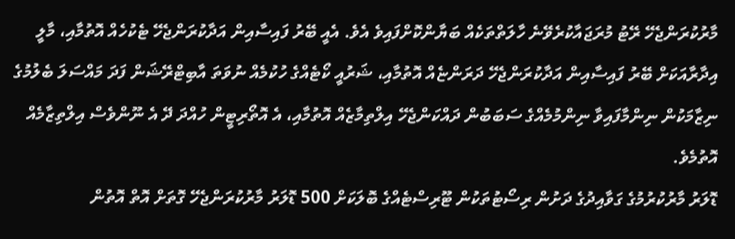މާރުކުރަންޖެހޭ ރޭޓު މުރަޖައާކުރެވޭނެ ހާލަތްތަކެއް ބަޔާންކޮށްފައިވެ އެވެ. އެއީ ބޭރު ފައިސާއިން އަދާކުރަންޖެހޭ ޓެކުހެއް އޮތުމާއި، މާލީ އިދާރާއަކަށް ބޭރު ފައިސާއިން އަދާކުރަންޖެހޭ ދަރަންޏެއް އޮތުމާއި، ޝަރުއީ ކޯޓެއްގެ ހުކުމެއް ނުވަތަ އާބިޓްރޭޝަން ފަދަ މައްސަލަ ބެލުމުގެ ނިޒާމަކުން ނިންމާފައިވާ ނިންމުމެއްގެ ސަބަބުން ދައްކަންޖެހޭ އިލްތިމާޒެއް އޮތުމާއި، އެ އޮތޯރިޓީން ހުއްދަ ދޭ އެ ނޫންވެސް އިލްތިޒާމެއް އޮތުމެވެ.
ޑޮލަރު މާރުކުރުމުގެ ގަވާއިދުގެ ދަށުން ރިސޯޓުތަކުން ޓޫރިސްޓެއްގެ ބޮލަކަށް 500 ޑޮލަރު މާރުކުރަންޖެހޭ ގޮތަށް އޮތް އޮތުން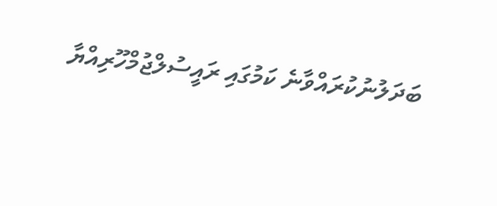ބަދަލުނުކުރައްވާނެ ކަމުގައި ރައީސުލްޖުމްހޫރިއްޔާ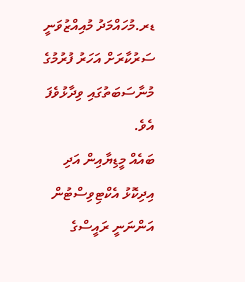ޑރ.މުހައްމަދު މުއިއްޒުވަނީ ސަރުކާރަށް އަހަރު ފުރުމުގެ މުނާސަބަތުގައި ވިދާޅުވެފަ އެވެ.
ބައެއް މީޑިޔާއިން އަދި އިދިކޮޅު އެކްޓިވިސްޓުން އަންނަނީ ރައީސްގެ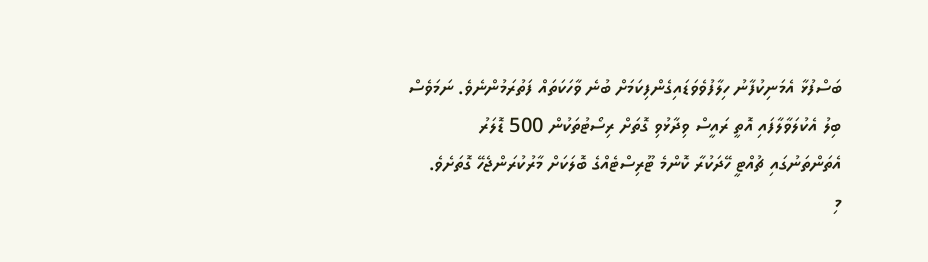ބަސްފުޅާ އެމަނިކުފާނު ހިލާފުވެވަޑައިގެންފިކަމަށް ބުނެ ވާހަކަތައް ފަތުރަމުންނެވެ. ނަމަވެސް ބިލު އެކުލަވާލާފައި އޮތީ ރައީސް ވިދާޅުވި ގޮތަށް ރިސޯޓުތަކުން 500 ޑޮލަރު އެތަންތަނުގައި ޗުއްޓީ ހޭދަކުރާ ކޮންމެ ޓޫރިސްޓެއްގެ ބޮލަކަށް މާރުކުރަންޖެހޭ ގޮތަށެވެ.
މި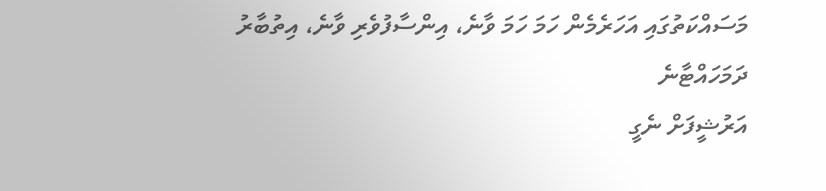މަސައްކަތުގައި އަހަރެމެން ހަމަ ހަމަ ވާނެ، އިންސާފުވެރި ވާނެ، އިތުބާރު ދަމަހައްޓާނެ
އަރުޝީފަށް ނެގީ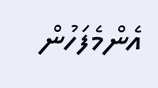އެންމެފަހުން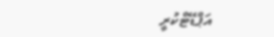އަޕްޑޭޓްކުރީ